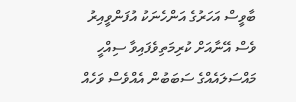ބާވީސް އަހަރުގެ އަންހެނަކު އުފަންވީއިރު ވެސް އޭނާއަށް ކުރިމަތިވެފައިވާ ސިއްހީ މައްސަލައެއްގެ ސަބަބުން އެއްވެސް ވަހެއް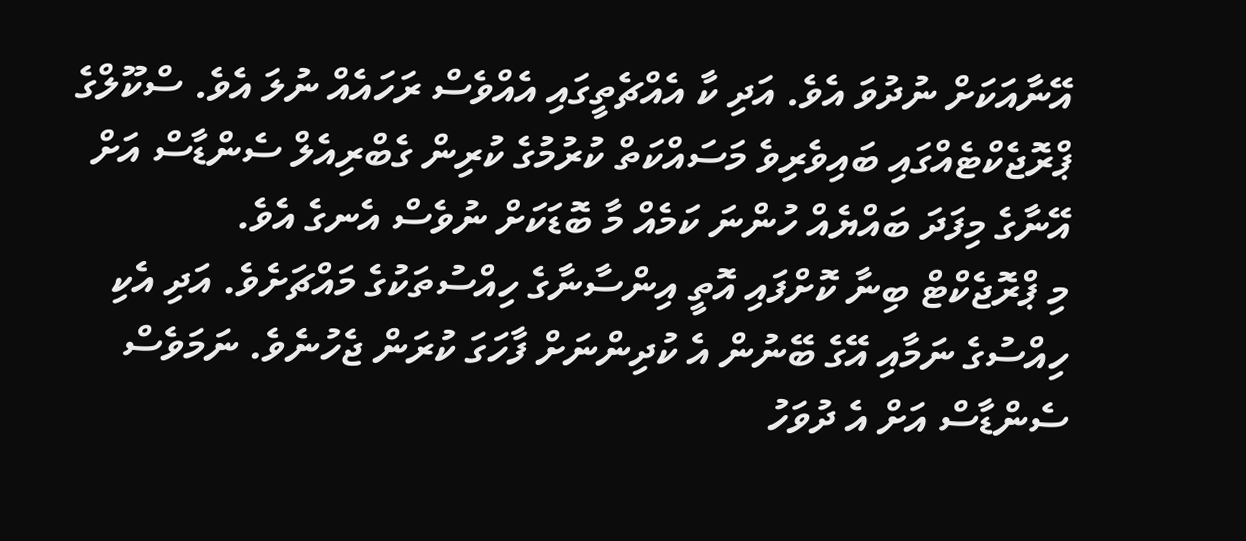އޭނާއަކަށް ނުދުވަ އެވެ. އަދި ކާ އެއްޗެތީގައި އެއްވެސް ރަހައެއް ނުލަ އެވެ. ސްކޫލްގެ ޕްރޮޖެކްޓެއްގައި ބައިވެރިވެ މަސައްކަތް ކުރުމުގެ ކުރިން ގެބްރިއެލް ސެންޑާސް އަށް އޭނާގެ މިފަދަ ބައްޔެއް ހުންނަ ކަމެއް މާ ބޮޑަކަށް ނުވެސް އެނގެ އެވެ.
މި ޕްރޮޖެކްޓް ބިނާ ކޮށްފައި އޮތީ އިންސާނާގެ ހިއްސުތަކުގެ މައްޗަށެވެ. އަދި އެކި ހިއްސުގެ ނަމާއި އޭގެ ބޭނުން އެ ކުދިންނަށް ފާހަގަ ކުރަން ޖެހުނެވެ. ނަމަވެސް ސެންޑާސް އަށް އެ ދުވަހު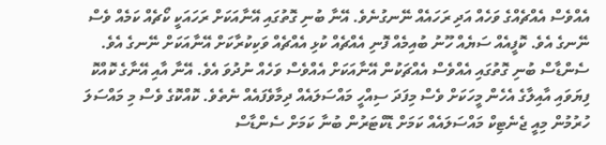އެއްވެސް އެއްޗެއްގެ ވަހެއް އަދި ރަހައެއް ނޭނގުނެވެ. އޭނާ ބުނި ގޮތުގައި އޭނާއަކަށް ރަހައަކީ ކޯޗެއް ކަމެއް ވެސް ނޭނގެ އެވެ. ކޮފީއެއް ސަޔެއް ހޫނު ބުއިމެއް ފޮނި އެއްޗެއް ކުޅި އެއްޗެއް ވަކިކުރާކަށް އޭނާއަކަށް ނޭނގެ އެވެ.
ސެންޑާސް ބުނި ގޮތުގައި އެއްވެސް އެއްޗަކުން އޭނާއަކަށް އެއްވެސް ވަހެއް ނުދުވަ އެވެ. އޭނާ އާއި އޭނާގެ ކޮއްކޮ ފިޔަވައި އާއިލާގެ އެހެން މީހަކަށް ވެސް މިފަދަ ސިއްހީ މައްސަލައެއް ދިމާވެފައެއް ނެތެވެ. ކޮއްކޮގެ ވެސް މި މައްސަލަ ހުރުމުން މިއީ ޖެނެޓިކް މައްސަލައެއް ކަމަށް ޑޮކްޓަރުން ބުނާ ކަމަށް ސެންޑާސް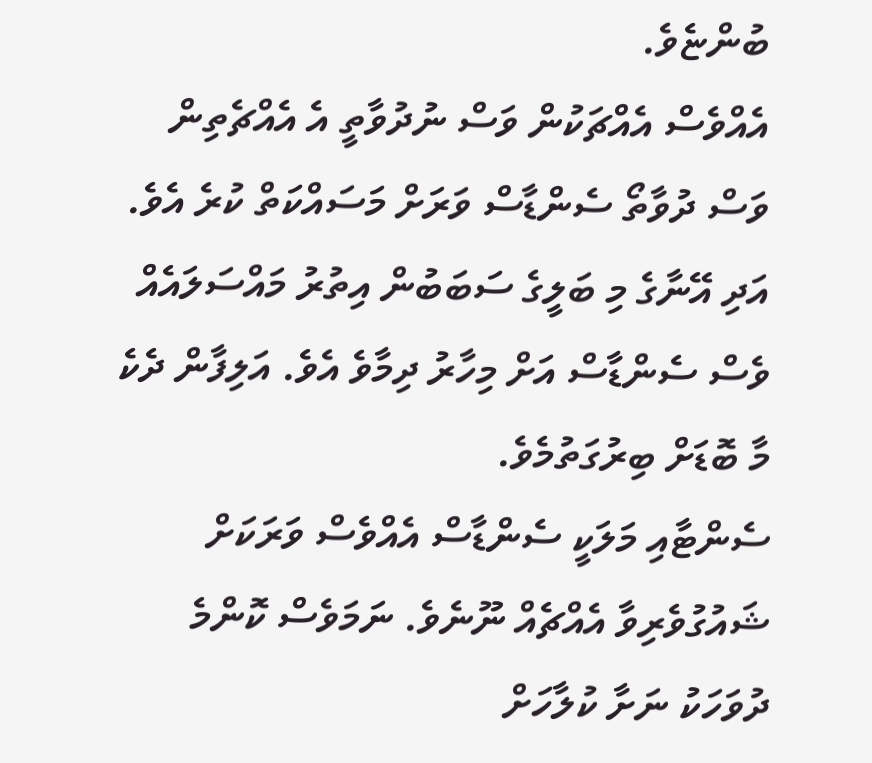ބުންޏެވެ.
އެއްވެސް އެއްޗަކުން ވަސް ނުދުވާތީ އެ އެއްޗެތިން ވަސް ދުވާތޯ ސެންޑާސް ވަރަށް މަސައްކަތް ކުރެ އެވެ. އަދި އޭނާގެ މި ބަލީގެ ސަބަބުން އިތުރު މައްސަލައެއް ވެސް ސެންޑާސް އަށް މިހާރު ދިމާވެ އެވެ. އަލިފާން ދެކެ މާ ބޮޑަށް ބިރުގަތުމެވެ.
ސެންޓާއި މަލަކީ ސެންޑާސް އެއްވެސް ވަރަކަށް ޝައުގުވެރިވާ އެއްޗެއް ނޫނެވެ. ނަމަވެސް ކޮންމެ ދުވަހަކު ނަށާ ކުލާހަށް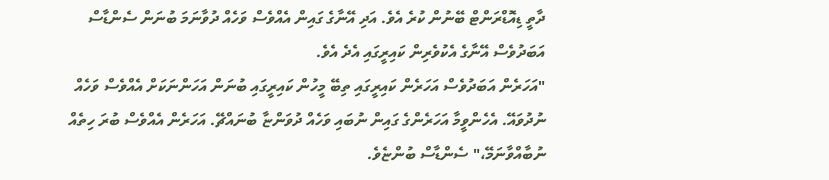ދާތީ ޑިއޮޑްރަންޓް ބޭނުން ކުރެ އެވެ. އަދި އޭނާގެ ގައިން އެއްވެސް ވަހެއް ދުވާނަމަ ބުނަން ސެންޑާސް އަބަދުވެސް އޭނާގެ އެކުވެރިން ކައިރީގައި އެދެ އެވެ.
"އަހަރެން އަބަދުވެސް އަހަރެން ކައިރީގައި ތިބޭ މީހުން ކައިރީގައި ބުނަން އަހަންނަކަށް އެއްވެސް ވަހެއް ނުދުވައޭ. އެހެންވީމާ އަހަރެންގެ ގައިން ނުބައި ވަހެއް ދުވަންޏާ ބުނައްޗޭ. އަހަރެން އެއްވެސް ބުރަ ހިތެއް ނުބާއްވާނަމޭ،" ސެންޑާސް ބުންޏެވެ.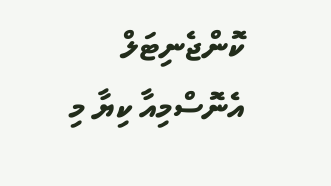ކޮންޖެނިޓަލް އެނޮސްމިއާ ކިޔާ މި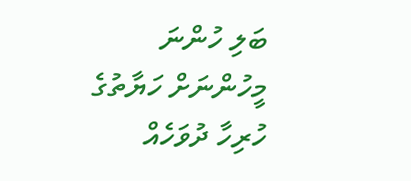ބަލި ހުންނަ މީހުންނަށް ހަޔާތުގެ ހުރިހާ ދުވަހެއް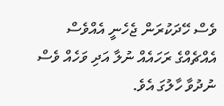ވެސް ހޭދަކުރަން ޖެހެނީ އެއްވެސް އެއްޗެއްގެ ރަހައެއް ނުލާ އަދި ވަހެއް ވެސް ނުދުވާ ހާލުގަ އެވެ.